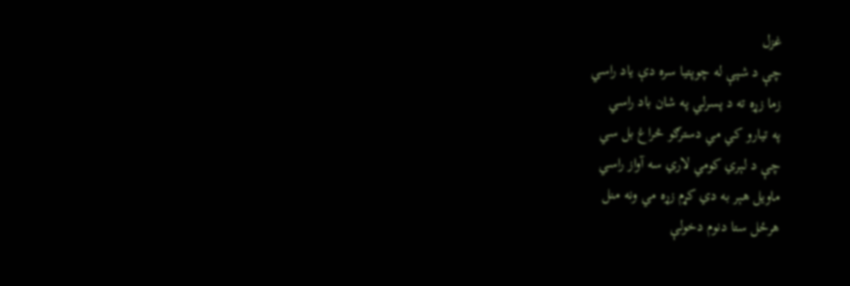غزل
چې د شپې له چوپتیا سره دې یاد راسي
زما زړه ته د پسرلي په شان باد راسي
په تیارو کي مي دسترګو څراغ بل سي
چې د لېري کومي لاري سه آواز راسي
ماویل هېر به دي کړم زړه مي ونه منل
هرځل ستا دنوم دخولې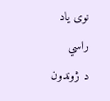نوی یاد راسي
د ژوندون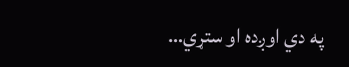په دي اوږده او ستړي…